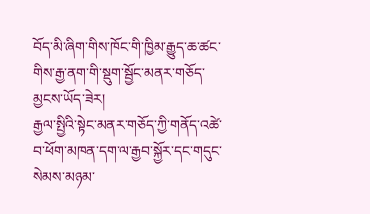བོད་མི་ཞིག་གིས་ཁོང་གི་ཁྱིམ་རྒྱུད་ཆ་ཚང་གིས་རྒྱ་ནག་གི་སྡུག་སྦྱོང་མནར་གཅོད་མྱངས་ཡོད་ཟེར།
རྒྱལ་སྤྱིའི་སྟེང་མནར་གཅོད་ཀྱི་གནོད་འཚེ་བ་ཕོག་མཁན་དག་ལ་རྒྱབ་སྐྱོར་དང་གདུང་སེམས་མཉམ་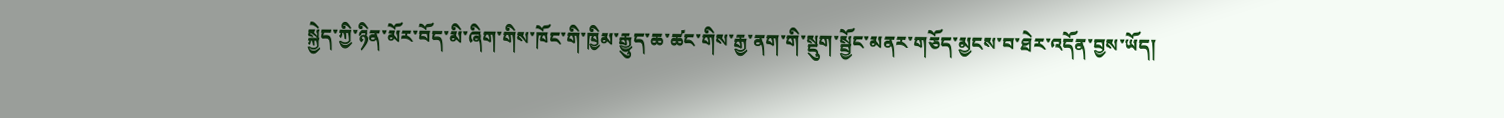སྐྱེད་ཀྱི་ཉིན་མོར་བོད་མི་ཞིག་གིས་ཁོང་གི་ཁྱིམ་རྒྱུད་ཆ་ཚང་གིས་རྒྱ་ནག་གི་སྡུག་སྦྱོང་མནར་གཅོད་མྱངས་བ་ཐེར་འདོན་བྱས་ཡོད།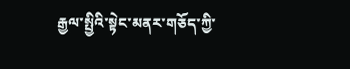རྒྱལ་སྤྱིའི་སྟེང་མནར་གཅོད་ཀྱི་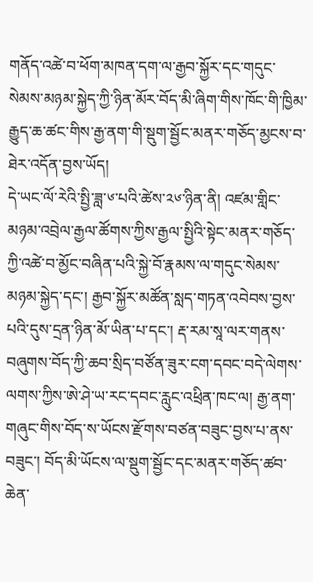གནོད་འཚེ་བ་ཕོག་མཁན་དག་ལ་རྒྱབ་སྐྱོར་དང་གདུང་སེམས་མཉམ་སྐྱེད་ཀྱི་ཉིན་མོར་བོད་མི་ཞིག་གིས་ཁོང་གི་ཁྱིམ་རྒྱུད་ཆ་ཚང་གིས་རྒྱ་ནག་གི་སྡུག་སྦྱོང་མནར་གཅོད་མྱངས་བ་ཐེར་འདོན་བྱས་ཡོད།
དེ་ཡང་ལོ་རེའི་སྤྱི་ཟླ་༦་པའི་ཚེས་༢༦་ཉིན་ནི། འཛམ་གླིང་མཉམ་འབྲེལ་རྒྱལ་ཚོགས་ཀྱིས་རྒྱལ་སྤྱིའི་སྟེང་མནར་གཅོད་ཀྱི་འཚེ་བ་མྱོང་བཞིན་པའི་སྐྱེ་བོ་རྣམས་ལ་གདུང་སེམས་མཉམ་སྐྱེད་དང་། རྒྱབ་སྐྱོར་མཚོན་སླད་གཏན་འབེབས་བྱས་པའི་དུས་དྲན་ཉིན་མོ་ཡིན་པ་དང་། རྡ་རམ་སཱ་ལར་གནས་བཞུགས་བོད་ཀྱི་ཆབ་སྲིད་བཙོན་ཟུར་ངག་དབང་བདེ་ལེགས་ལགས་ཀྱིས་ཨེ་ཤེ་ཡ་རང་དབང་རླུང་འཕྲིན་ཁང་ལ། རྒྱ་ནག་གཞུང་གིས་བོད་ས་ཡོངས་རྫོགས་བཙན་བཟུང་བྱས་པ་ནས་བཟུང་། བོད་མི་ཡོངས་ལ་སྡུག་སྦྱོང་དང་མནར་གཅོད་ཚབ་ཆེན་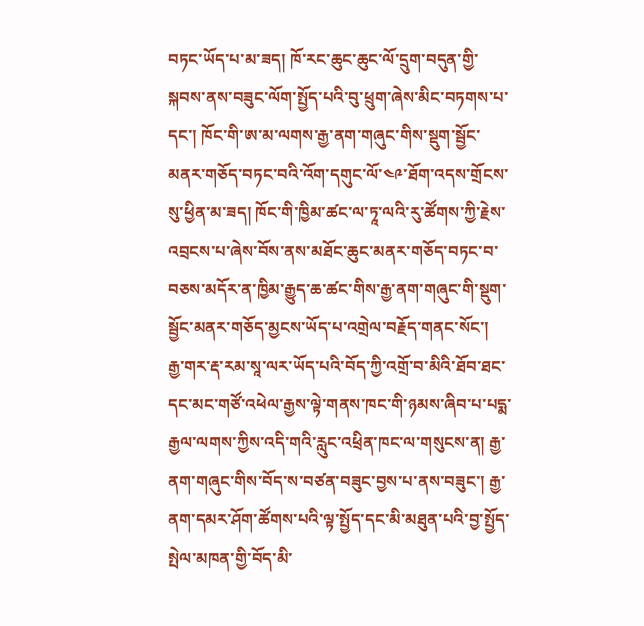བཏང་ཡོད་པ་མ་ཟད། ཁོ་རང་ཆུང་ཆུང་ལོ་དྲུག་བདུན་གྱི་སྐབས་ནས་བཟུང་ལོག་སྤྱོད་པའི་བུ་ཕྲུག་ཞེས་མིང་བཏགས་པ་དང་། ཁོང་གི་ཨ་མ་ལགས་རྒྱ་ནག་གཞུང་གིས་སྡུག་སྦྱོང་མནར་གཅོད་བཏང་བའི་འོག་དགུང་ལོ་༤༩་ཐོག་འདས་གྲོངས་སུ་ཕྱིན་མ་ཟད། ཁོང་གི་ཁྱིམ་ཚང་ལ་ཏཱ་ལའི་རུ་ཚོགས་ཀྱི་རྗེས་འབྲངས་པ་ཞེས་བོས་ནས་མཐོང་ཆུང་མནར་གཅོད་བཏང་བ་བཅས་མདོར་ན་ཁྱིམ་རྒྱུད་ཆ་ཚང་གིས་རྒྱ་ནག་གཞུང་གི་སྡུག་སྦྱོང་མནར་གཅོད་མྱངས་ཡོད་པ་འགྲེལ་བརྗོད་གནང་སོང་།
རྒྱ་གར་རྡ་རམ་སཱ་ལར་ཡོད་པའི་བོད་ཀྱི་འགྲོ་བ་མིའི་ཐོབ་ཐང་དང་མང་གཙོ་འཕེལ་རྒྱས་ལྟེ་གནས་ཁང་གི་ཉམས་ཞིབ་པ་པདྨ་རྒྱལ་ལགས་ཀྱིས་འདི་གའི་རླུང་འཕྲིན་ཁང་ལ་གསུངས་ན། རྒྱ་ནག་གཞུང་གིས་བོད་ས་བཙན་བཟུང་བྱས་པ་ནས་བཟུང་། རྒྱ་ནག་དམར་ཤོག་ཚོགས་པའི་ལྟ་སྤྱོད་དང་མི་མཐུན་པའི་བྱ་སྤྱོད་སྤེལ་མཁན་གྱི་བོད་མི་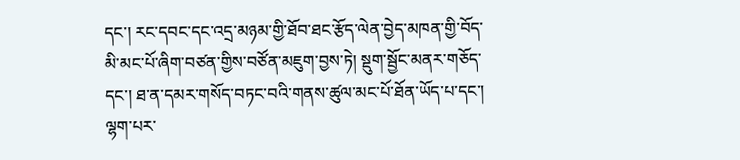དང་། རང་དབང་དང་འདྲ་མཉམ་གྱི་ཐོབ་ཐང་རྩོད་ལེན་བྱེད་མཁན་གྱི་བོད་མི་མང་པོ་ཞིག་བཙན་གྱིས་བཙོན་མཇུག་བྱས་ཏེ། སྡུག་སྦྱོང་མནར་གཅོད་དང་། ཐ་ན་དམར་གསོད་བཏང་བའི་གནས་ཚུལ་མང་པོ་ཐོན་ཡོད་པ་དང་། ལྷག་པར་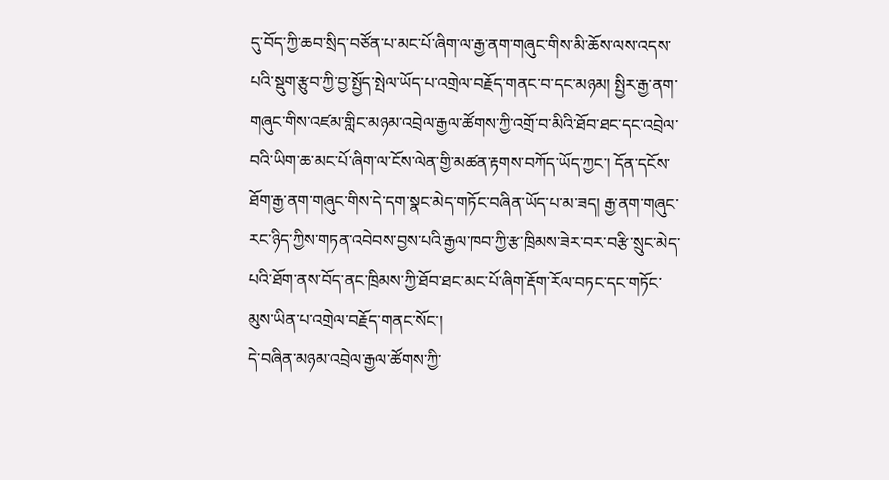དུ་བོད་ཀྱི་ཆབ་སྲིད་བཙོན་པ་མང་པོ་ཞིག་ལ་རྒྱ་ནག་གཞུང་གིས་མི་ཆོས་ལས་འདས་པའི་སྡུག་རྩུབ་ཀྱི་བྱ་སྤྱོད་སྤེལ་ཡོད་པ་འགྲེལ་བརྗོད་གནང་བ་དང་མཉམ། སྤྱིར་རྒྱ་ནག་གཞུང་གིས་འཛམ་གླིང་མཉམ་འབྲེལ་རྒྱལ་ཚོགས་ཀྱི་འགྲོ་བ་མིའི་ཐོབ་ཐང་དང་འབྲེལ་བའི་ཡིག་ཆ་མང་པོ་ཞིག་ལ་ངོས་ལེན་གྱི་མཚན་རྟགས་བཀོད་ཡོད་ཀྱང་། དོན་དངོས་ཐོག་རྒྱ་ནག་གཞུང་གིས་དེ་དག་སྣང་མེད་གཏོང་བཞིན་ཡོད་པ་མ་ཟད། རྒྱ་ནག་གཞུང་རང་ཉིད་ཀྱིས་གཏན་འབེབས་བྱས་པའི་རྒྱལ་ཁབ་ཀྱི་རྩ་ཁྲིམས་ཟེར་བར་བརྩི་སྲུང་མེད་པའི་ཐོག་ནས་བོད་ནང་ཁྲིམས་ཀྱི་ཐོབ་ཐང་མང་པོ་ཞིག་རྡོག་རོལ་བཏང་དང་གཏོང་མུས་ཡིན་པ་འགྲེལ་བརྗོད་གནང་སོང་།
དེ་བཞིན་མཉམ་འབྲེལ་རྒྱལ་ཚོགས་ཀྱི་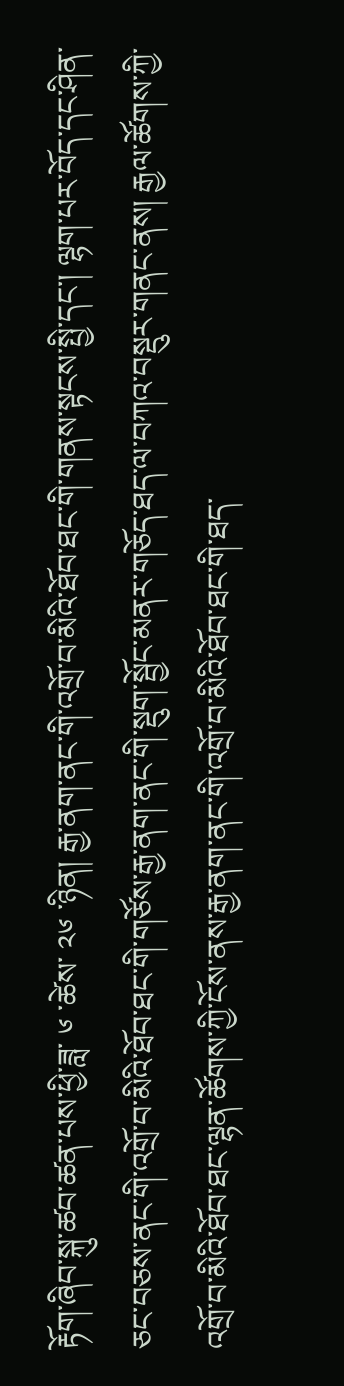རྟོག་ཞིབ་སྐུ་ཚབ་ཚན་པས་ཕྱི་ཟླ་ ༦ ་ཚེས་ ༢༦ ་ཉིན། རྒྱ་ནག་ནང་གི་འགྲོ་བ་མིའི་ཐོབ་ཐང་གི་གནས་སྟངས་སྤྱི་དང་། ལྷག་པར་བོད་དང་ཤིན་ཅང་བཅས་ནང་གི་འགྲོ་བ་མིའི་ཐོབ་ཐང་གི་གཙོས་རྒྱ་ནག་ནང་གི་སྡུག་སྦྱོང་མནར་གཅོད་ཐད་ལ་བཀའ་བསྡུར་གནང་ནས། རྒྱལ་ཚོགས་ཀྱི་འགྲོ་བ་མིའི་ཐོབ་ཐང་ལྷན་ཚོགས་ཀྱི་ངོས་ནས་རྒྱ་ནག་ནང་གི་འགྲོ་བ་མིའི་ཐོབ་ཐང་གི་ཐད་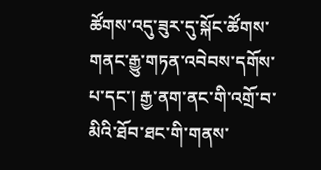ཚོགས་འདུ་ཟུར་དུ་སྐོང་ཚོགས་གནང་རྒྱུ་གཏན་འབེབས་དགོས་པ་དང་། རྒྱ་ནག་ནང་གི་འགྲོ་བ་མིའི་ཐོབ་ཐང་གི་གནས་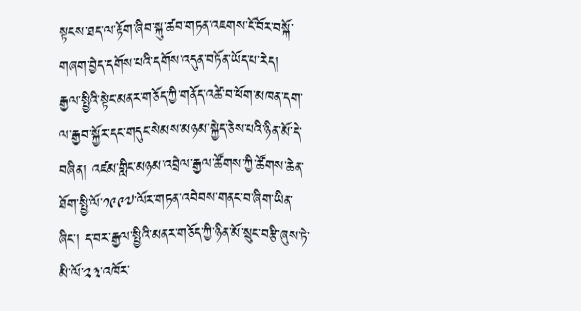སྟངས་ཐད་ལ་རྟོག་ཞིབ་སྐུ་ཚབ་གཏན་འཇགས་ངོ་བོར་བསྐོ་གཞག་བྱེད་དགོས་པའི་དགོས་འདུན་བཏོན་ཡོད་པ་རེད།
རྒྱལ་སྤྱིའི་སྟེང་མནར་གཅོད་ཀྱི་གནོད་འཚེ་བ་ཕོག་མཁན་དག་ལ་རྒྱབ་སྐྱོར་དང་གདུང་སེམས་མཉམ་སྐྱེད་ཅེས་པའི་ཉིན་མོ་དེ་བཞིན། འཛམ་གླིང་མཉམ་འབྲེལ་རྒྱལ་ཚོགས་ཀྱི་ཚོགས་ཆེན་ཐོག་སྤྱི་ལོ་༡༩༩༧་ལོར་གཏན་འབེབས་གནང་བ་ཞིག་ཡིན་ཞིང་། ད་བར་རྒྱལ་སྤྱིའི་མནར་གཅོད་ཀྱི་ཉིན་མོ་སྲུང་བརྩི་ཞུས་ཏེ་མི་ལོ་༢༣་འཁོར་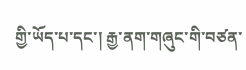གྱི་ཡོད་པ་དང་། རྒྱ་ནག་གཞུང་གི་བཙན་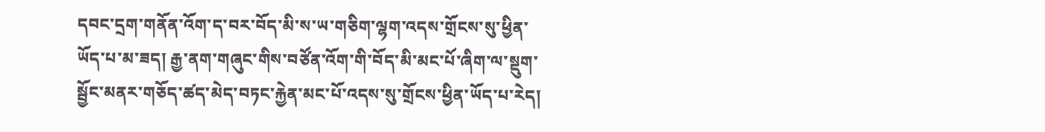དབང་དྲག་གནོན་འོག་ད་བར་བོད་མི་ས་ཡ་གཅིག་ལྷག་འདས་གྲོངས་སུ་ཕྱིན་ཡོད་པ་མ་ཟད། རྒྱ་ནག་གཞུང་གིས་བཙོན་འོག་གི་བོད་མི་མང་པོ་ཞིག་ལ་སྡུག་སྦྱོང་མནར་གཅོད་ཚད་མེད་བཏང་རྐྱེན་མང་པོ་འདས་སུ་གྲོངས་ཕྱིན་ཡོད་པ་རེད།